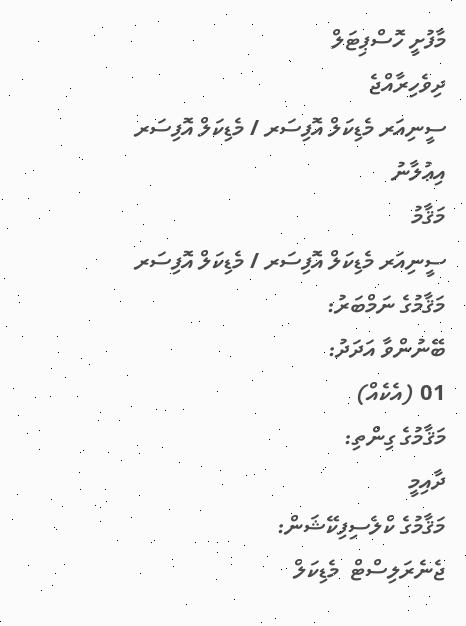މާފުށީ ހޮސްޕިޓަލް
ދިވެހިރާއްޖެ
ސީނިއަރ މެޑިކަލް އޮފިސަރ / މެޑިކަލް އޮފިސަރ
އިޢުލާނު
މަޤާމު
ސީނިއަރ މެޑިކަލް އޮފިސަރ / މެޑިކަލް އޮފިސަރ
މަޤާމުގެ ނަމްބަރު:
ބޭނުންވާ އަދަދު:
01 (އެކެއް)
މަޤާމުގެ ގިންތި:
ދާއިމީ
މަޤާމުގެ ކްލެސިފިކޭޝަން:
ޖެނެރަލިސްޓް  މެޑިކަލް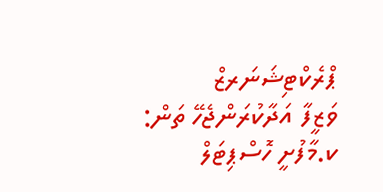ޕްރެކްޓިޝަނަރޒް
ވަޒީފާ އަދާކުރަންޖެހޭ ތަން:
ކ.މާފުށީ ހޮސްޕިޓަލް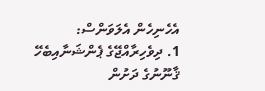އެހެނިހެން އެލަވަންސް:
1. ދިވެހިރާއްޖޭގެ ޕެންޝަނާއިބެހޭ ޤާނޫނުގެ ދަށުން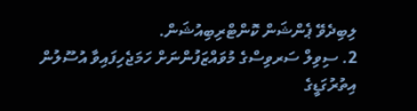ލިބިދެވޭ ޕެންޝަން ކޮންޓްރިބިއުޝަން.
2. ސިވިލް ސަރވިސްގެ މުވައްޒަފުންނަށް ހަމަޖެހިފައިވާ އުސޫލުން އިތުރުގަޑީގެ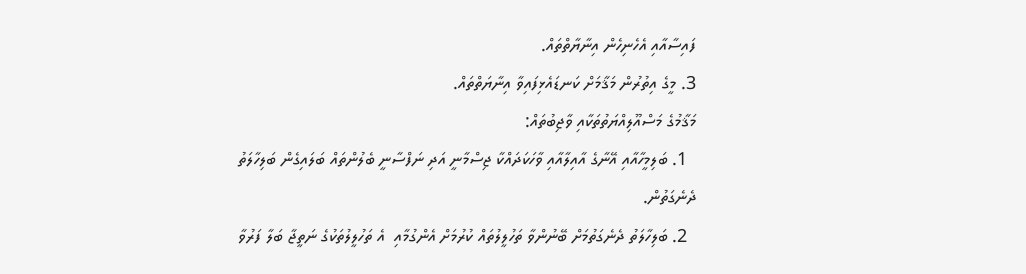ފައިސާއާއި އެހެނިހެން އިނާޔާތްތައް.
3. މީގެ އިތުރުން މަޤާމަށް ކަނޑައެޅިފައިވާ އިނާޔަތްތައް.
މަޤާމުގެ މަސްއޫލިއްޔަތުތަކާއި ވާޖިބުތައް:
  1. ބަލިމީހާއާއި އޭނާގެ އާއިލާއާއި ވާހަކަދައްކާ ޖިސްމާނީ އަދި ނަފްސާނީ ބެލުންތައް ބަލައިގެން ބަލިހާލަތު ދެނެގަތުން.
  2. ބަލިހާލަތު ދެނެގަތުމަށް ބޭނުންވާ ތަހުލީލުތައް ކުރުމަށް އެންގުމާއި  އެ ތަހުލީލުތަކުގެ ނަތީޖާ ބަލާ ފަރުވާ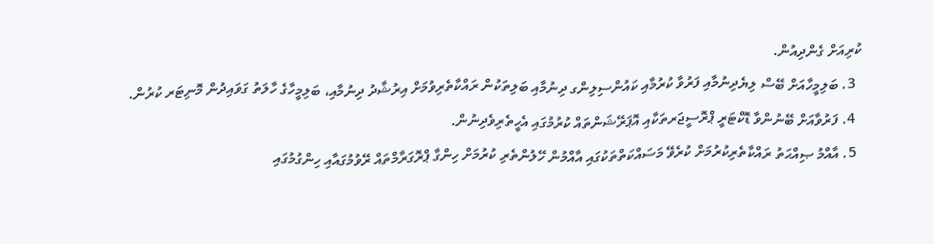ކުރިއަށް ގެންދިއުން.
  3. ބަލިމީހާއަށް ބޭސް ލިޔެދިނުމާއި ފަރުވާ ކުރުމާއި ކައުންސިލިންގ ދިނުމާއި ބަލިތަކުން ރައްކާތެރިވުމަށް އިރުޝާދު ދިނުމާއި، ބަލިމީހާގެ ހާލަތު ގަވައިދުން މޮނިޓަރ ކުރުން.
  4. ފަރުވާއަށް ބޭނުންވާ ޑޮކްޓަރީ ޕްރޮސީޖަރތަކާއި އޮޕަރޭޝަންތައް ކުރުމުގައި އެހީތެރިވެދިނުން.
  5. އާއްމު ޞިއްޙަތު ރައްކާތެރިކުރުމަށް ކުރެވޭ މަސައްކަތްތަކުގައި އާއްމުން ހޭލުންތެރި ކުރުމަށް ހިންގާ ޕްރޮގަރާމްތައް ރޭވުމުގައާއި ހިންގުމުގައި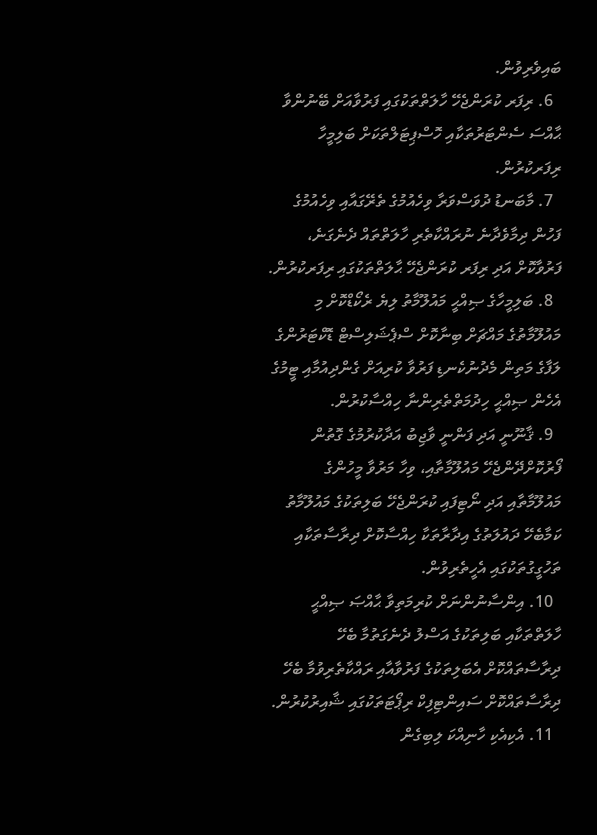ބައިވެރިވުން.
  6. ރިފަރ ކުރަންޖެހޭ ހާލަތްތަކުގައި ފަރުވާއަށް ބޭނުންވާ ޙާއްސަ ސެންޓަރުތަކާއި ހޮސްޕިޓަލްތަކަށް ބަލިމީހާ ރިފަރކުރުން.
  7. މާބަނޑު ދުވަސްވަރާ ވިހެއުމުގެ ތެރޭގައާއި ވިހެއުމުގެ ފަހުން ދިމާވެދާނެ ނުރައްކާތެރި ހާލަތްތައް ދެނެގަނެ، ފަރުވާކޮށް އަދި ރިފަރ ކުރަންޖެހޭ ޙާލަތްތަކުގައި ރިފަރކުރުން.
  8. ބަލިމީހާގެ ޞިއްޙީ މައުލޫމާތު ލިޔެ ރެކޯޑްކޮށް މި މައުލޫމާތުގެ މައްޗަށް ބިނާކޮށް ސްޕެޝަލިސްޓް ޑޮކްޓަރުންގެ ލަފާގެ މަތިން މެދުނުކެނޑި ފަރުވާ ކުރިއަށް ގެންދިއުމާއި ޓީމުގެ އެހެން ޞިއްޙީ ހިދުމަތްތެރިންނާ ހިއްސާކުރުން.
  9. ޤާނޫނީ އަދި ފަންނީ ވާޖިބު އަދާކުރުމުގެ ގޮތުން ފޯރުކޮށްދޭންޖެހޭ މައުލޫމާތާއި، ވިހާ މަރުވާ މީހުންގެ މައުލޫމާތާއި އަދި ނޯޓިފައި ކުރަންޖެހޭ ބަލިތަކުގެ މައުލޫމާތު ކަމާބެހޭ ދައުލަތުގެ އިދާރާތަކާ ހިއްސާކޮށް ދިރާސާތަކާއި ތަހުގީގުތަކުގައި އެހީތެރިވުން.
  10. އިންސާނުންނަށް ކުރިމަތިވާ ޙާއްޞަ ޞިއްޙީ ހާލަތްތަކާއި ބަލިތަކުގެ އަސްލު ދެނެގަތުމާ ބެހޭ ދިރާސާތައްކޮށް އެބަލިތަކުގެ ފަރުވާއާއި ރައްކާތެރިވުމާ ބެހޭ ދިރާސާތައްކޮށް ސައިންޓިފިކް ރިޕޯޓަތަކުގައި ޝާއިރުކުރުން.
  11. އެކިއެކި ހާނިއްކަ ލިބިގެން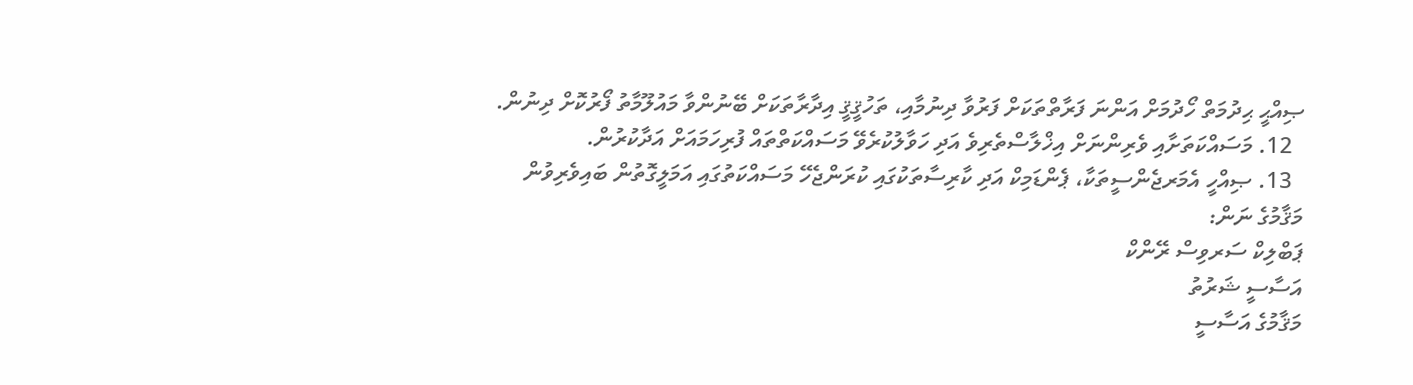ޞިއްޙީ ޙިދުމަތް ހޯދުމަށް އަންނަ ފަރާތްތަކަށް ފަރުވާ ދިނުމާއި، ތަހުޤީޤީ އިދާރާތަކަށް ބޭނުންވާ މައުލޫމާތު ފޯރުކޮށް ދިނުން.
  12. މަސައްކަތަށާއި ވެރިންނަށް އިޚްލާސްތެރިވެ އަދި ހަވާލުކުރެވޭ މަސައްކަތްތައް ފުރިހަމައަށް އަދާކުރުން.
  13. ޞިއްހީ އެމަރޖެންސީތަކާ، ޕެންޑަމިކް އަދި ކާރިސާތަކުގައި ކުރަންޖެހޭ މަސައްކަތުގައި އަމަލީގޮތުން ބައިވެރިވުން
މަޤާމުގެ ނަން:
ޕަބްލިކް ސަރވިސް ރޭންކް
އަސާސީ ޝަރުތު
މަޤާމުގެ އަސާސީ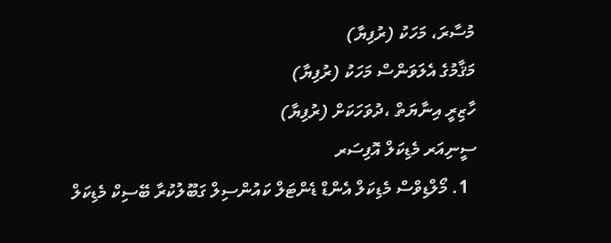މުސާރަ، މަހަކު (ރުފިޔާ)
މަޤާމުގެ އެލަވަންސް މަހަކު (ރުފިޔާ)
ހާޒިރީ އިނާޔަތް ،ދުވަހަކަށް (ރުފިޔާ)
ސީނިއަރ މެޑިކަލް އޮފިސަރ
  1. މޯލްޑިވްސް މެޑިކަލް އެންޑް ޑެންޓަލް ކައުންސިލް ގަބޫލުކުރާ ބޭސިކް މެޑިކަލް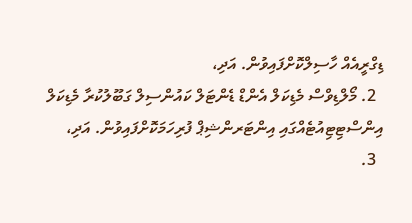ޑިގްރީއެއް ހާސިލްކޮށްފައިވުން. އަދި،
  2. މޯލްޑިވްސް މެޑިކަލް އެންޑް ޑެންޓަލް ކައުންސިލް ގަބޫލުކުރާ މެޑިކަލް އިންސްޓިޓިއުޓެއްގައި އިންޓަރންޝިޕް ފުރިހަމަކޮށްފައިވުން. އަދި،
  3.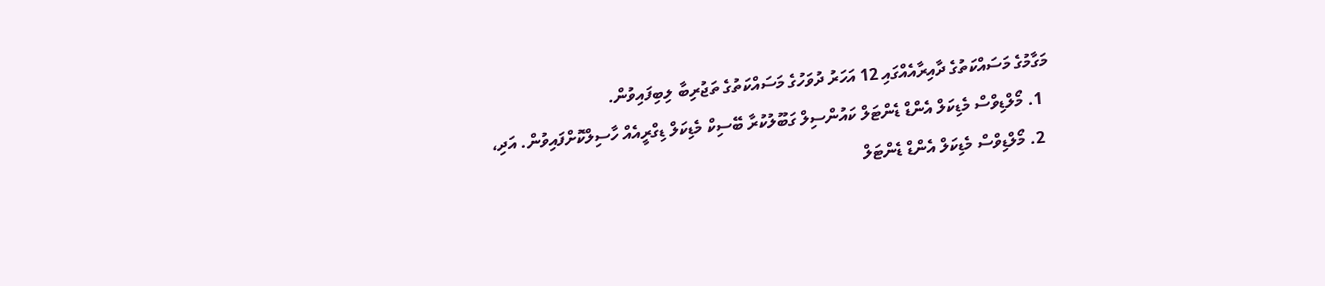މަގާމުގެ މަސައްކަތުގެ ދާއިރާއެއްގައި 12 އަހަރު ދުވަހުގެ މަސައްކަތުގެ ތަޖުރިބާ ލިބިފައިވުން.
  1. މޯލްޑިވްސް މެޑިކަލް އެންޑް ޑެންޓަލް ކައުންސިލް ގަބޫލުކުރާ ބޭސިކް މެޑިކަލް ޑިގްރީއެއް ހާސިލްކޮށްފައިވުން. އަދި،
  2. މޯލްޑިވްސް މެޑިކަލް އެންޑް ޑެންޓަލް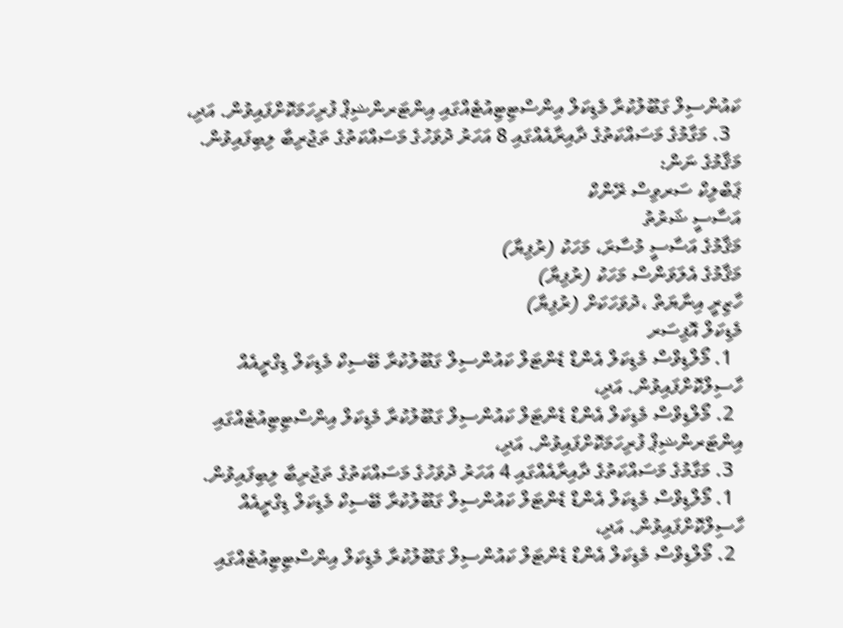ކައުންސިލް ގަބޫލުކުރާ މެޑިކަލް އިންސްޓިޓިއުޓެއްގައި އިންޓަރންޝިޕް ފުރިހަމަކޮށްފައިވުން. އަދި،
  3. މަގާމުގެ މަސައްކަތުގެ ދާއިރާއެއްގައި 8 އަހަރު ދުވަހުގެ މަސައްކަތުގެ ތަޖުރިބާ ލިބިފައިވުން.
މަޤާމުގެ ނަން:
ޕަބްލިކް ސަރވިސް ރޭންކް
އަސާސީ ޝަރުތު
މަޤާމުގެ އަސާސީ މުސާރަ، މަހަކު (ރުފިޔާ)
މަޤާމުގެ އެލަވަންސް މަހަކު (ރުފިޔާ)
ހާޒިރީ އިނާޔަތް ،ދުވަހަކަށް (ރުފިޔާ)
މެޑިކަލް އޮފިސަރ
  1. މޯލްޑިވްސް މެޑިކަލް އެންޑް ޑެންޓަލް ކައުންސިލް ގަބޫލުކުރާ ބޭސިކް މެޑިކަލް ޑިގްރީއެއް ހާސިލްކޮށްފައިވުން. އަދި،
  2. މޯލްޑިވްސް މެޑިކަލް އެންޑް ޑެންޓަލް ކައުންސިލް ގަބޫލުކުރާ މެޑިކަލް އިންސްޓިޓިއުޓެއްގައި އިންޓަރންޝިޕް ފުރިހަމަކޮށްފައިވުން. އަދި،
  3. މަގާމުގެ މަސައްކަތުގެ ދާއިރާއެއްގައި 4 އަހަރު ދުވަހުގެ މަސައްކަތުގެ ތަޖުރިބާ ލިބިފައިވުން.
  1. މޯލްޑިވްސް މެޑިކަލް އެންޑް ޑެންޓަލް ކައުންސިލް ގަބޫލުކުރާ ބޭސިކް މެޑިކަލް ޑިގްރީއެއް ހާސިލްކޮށްފައިވުން. އަދި،
  2. މޯލްޑިވްސް މެޑިކަލް އެންޑް ޑެންޓަލް ކައުންސިލް ގަބޫލުކުރާ މެޑިކަލް އިންސްޓިޓިއުޓެއްގައި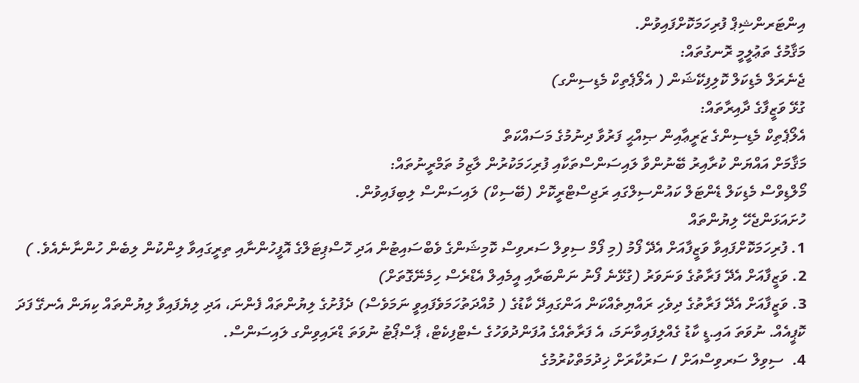އިންޓަރންޝިޕް ފުރިހަމަކޮށްފައިވުން.
މަޤާމުގެ ތަޢުލީމީ ރޮނގުތައް:
ޖެނެރަލް މެޑިކަލް ކޮލިފިކޭޝަން ( އެލޯޕެތިކް މެޑިސިންގ)
ގުޅޭ ވަޒީފާގެ ދާއިރާތައް:
އެލޯޕެތިކް މެޑިސިންގެ ޒަރީޢާއިން ޞިއްޙީ ފަރުވާ ދިނުމުގެ މަސައްކަތް
މަޤާމަށް އައްޔަން ކުރާއިރު ބޭނުންވާ ލައިސަންސްތަކާއި ފުރިހަމަކުރުން ލާޒިމު ތަމްރީނުތައް:
މޯލްޑިވްސް މެޑިކަލް ޑެންޓަލް ކައުންސިލްގައި ރަޖިސްޓްރީކޮށް (ބޭސިކް) ލައިސަންސް ލިބިފައިވުން.
ހުށައަޅަންޖެހޭ ލިޔުންތައް
1. ފުރިހަމަކޮށްފައިވާ ވަޒީފާއަށް އެދޭ ފޯމު (މި ފޯމް ސިވިލް ސަރވިސް ކޮމިޝަންގެ ވެބްސައިޓުން އަދި ހޮސްޕިޓަލްގެ އޮފީހުންނާއި ތިރީގައިވާ ލިންކުން ލިބެން ހުންނާނެއެވެ. )
2. ވަޒީފާއަށް އެދޭ ފަރާތުގެ ވަނަވަރު (ގުޅޭނެ ފޯނު ނަންބަރާއި އީމެއިލް އެޑްރެސް ހިމެނޭގޮތަށް)
3. ވަޒީފާއަށް އެދޭ ފަރާތުގެ ދިވެހި ރައްޔިތެއްކަން އަންގައިދޭ ކާޑުގެ ( މުއްދަތުހަމަވެފައިވީ ނަމަވެސް) ދެފުށުގެ ލިޔުންތައް ފެންނަ، އަދި ލިޔެފައިވާ ލިޔުންތައް ކިޔަން އެނގޭ ފަދަ ކޮޕީއެއް. ނުވަތަ އައި.ޑީ ކާޑު ގެއްލިފައިވާނަމަ، އެ ފަރާތެއްގެ އުފަންދުވަހުގެ ސެޓްފިކެޓް، ޕާސްޕޯޓު ނުވަތަ ޑްރައިވިންގ ލައިސަންސް.
4.  ސިވިލް ސަރވިސްއަށް / ސަރުކާރަށް ޚިދުމަތްކުރުމުގެ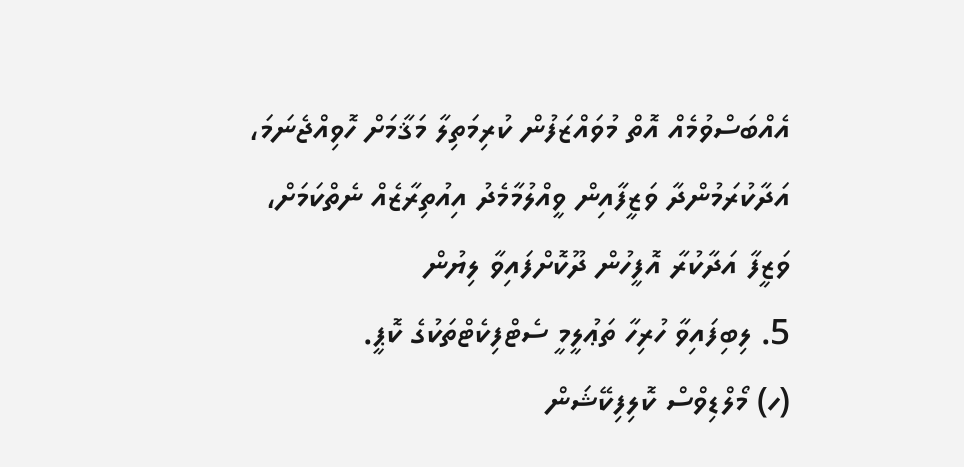އެއްބަސްވުމެއް އޮތް މުވައްޒަފުން ކުރިމަތިލާ މަޤާމަށް ހޮވިއްޖެނަމަ، އަދާކުރަމުންދާ ވަޒީފާއިން ވީއްލުމާމެދު އިއުތިރާޒެއް ނެތްކަމަށް، ވަޒީފާ އަދާކުރާ އޮފީހުން ދޫކޮށްފައިވާ ލިޔުން
5. ލިބިފައިވާ ހުރިހާ ތަޢުލީމީ ސެޓްފިކެޓްތަކުގެ ކޮޕީ.
(ހ) މޯލްޑިވްސް ކޮލިފިކޭޝަން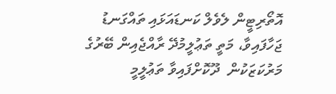އޮތޯރިޓީން ލެވެލް ކަނޑައަޅައި ތައްގަނޑު ޖަހާފައިވާ، މަތީ ތަޢުލީމުދޭ ރާއްޖެއިން ބޭރުގެ މަރުކަޒަކުން  ދޫކޮށްފައިވާ ތަޢުލީމީ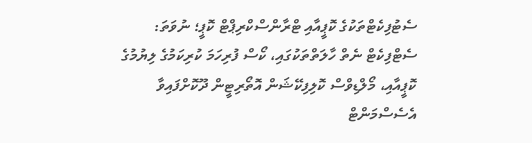ސެޓުފިކެޓްތަކުގެ ކޮޕީއާއި ޓްރާންސްކްރިޕްޓް ކޮޕީ؛ ނުވަތަ: ސެޓްފިކެޓް ނެތް ހާލަތްތަކުގައި، ކޯސް ފުރިހަމަ ކުރިކަމުގެ ލިޔުމުގެ ކޮޕީއާއި، މޯލްޑިވްސް ކޮލިފިކޭޝަން އޮތޯރިޓީން ދޫކޮށްފައިވާ އެސެސްމަންޓް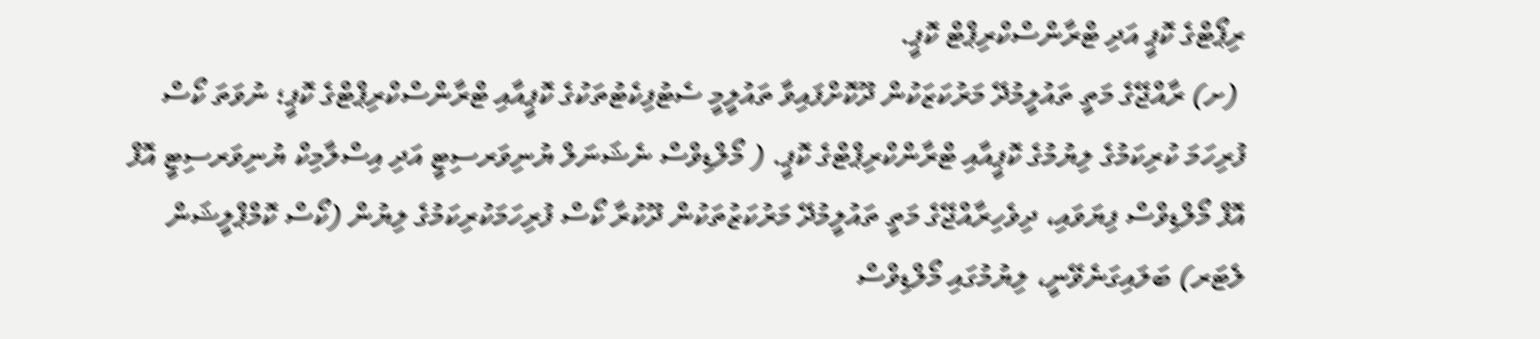ރިޕޯޓްގެ ކޮޕީ އަދި ޓްރާންސްކްރިޕްޓް ކޮޕީ.
 (ށ) ރާއްޖޭގެ މަތީ ތައުލީމުދޭ މަރުކަޒަކުން ދޫކޮށްފައިވާ ތައުލީމީ ސެޓުފިކެޓުތަކުގެ ކޮޕީއާއި ޓްރާންސްކްރިޕްޓްގެ ކޮޕީ؛ ނުވަތަ ކޯސް ފުރިހަމަ ކުރިކަމުގެ ލިޔުމުގެ ކޮޕީއާއި ޓްރާންކްރިޕްޓްގެ ކޮޕީ. ( މޯލްޑިވްސް ނެޝަނަލް ޔުނިވަރސިޓީ އަދި އިސްލާމިކް ޔުނިވަރސިޓީ އޮފް  އޮފް މޯލްޑިވްސް ފިޔަވައި، ދިވެހިރާއްޖޭގެ މަތީ ތައުލީމުދޭ މަރުކަޒުތަކުން ދޫކުރާ ކޯސް ފުރިހަމަކުރިކަމުގެ ލިޔުން (ކޯސް ކޮމްޕްލީޝަން ލެޓަރ) ބަލައިގަނެވޭނީ، ލިޔުމުގައި މޯލްޑިވްސް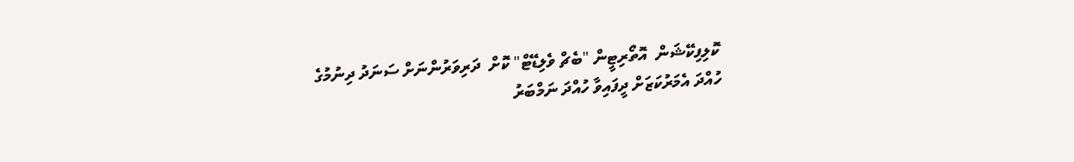ކޮލިފިކޭޝަން  އޮތޯރިޓީން "ބެޗް ވެލިޑޭޓް" ކޮށް  ދަރިވަރުންނަށް ސަނަދު ދިނުމުގެ ހުއްދަ އެމަރުކަޒަށް ދީފައިވާ ހުއްދަ ނަމްބަރު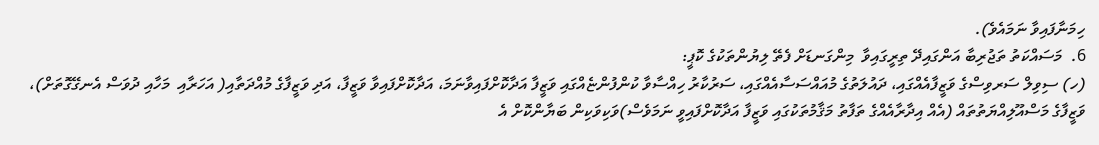ހިމަނާފައިވާ ނަމައެވެ).
6.  މަސައްކަތު ތަޖުރިބާ އަންގައިދޭ ތިރީގައިވާ  މިންގަނޑަށް ފެތޭ ލިޔުންތަކުގެ ކޮޕީ:
(ހ) ސިވިލް ސަރވިސްގެ ވަޒީފާއެއްގައި، ދައުލަތުގެ މުއައްސަސާއެއްގައި، ސަރުކާރު ހިއްސާވާ ކުންފުންޏެއްގައި ވަޒީފާ އަދާކޮށްފައިވާނަމަ، އަދާކޮށްފައިވާ ވަޒީފާ، އަދި ވަޒީފާގެ މުއްދަތާއި( އަހަރާއި  މަހާއި ދުވަސް އެނގޭގޮތަށް)، ވަޒީފާގެ މަސްއޫލިއްޔަތުތައް (އެއް އިދާރާއެއްގެ ތަފާތު މަޤާމުތަކުގައި ވަޒީފާ އަދާކޮށްފައިވީ ނަމަވެސް)ވަކިވަކިން ބަޔާންކޮށް އެ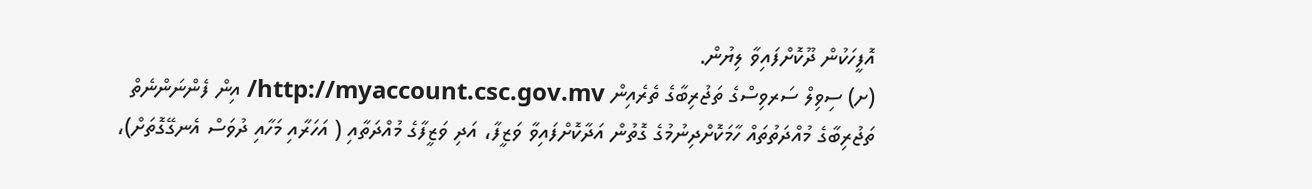އޮފީހަކުން ދޫކޮށްފައިވާ ލިޔުން.
(ށ) ސިވިލް ސަރވިސްގެ ތަޖުރިބާގެ ތެރެއިން http://myaccount.csc.gov.mv/ އިން ފެންނަންނެތް ތަޖުރިބާގެ މުއްދަތުތައް ހާމަކޮށްދިނުމުގެ ގޮތުން އަދާކޮށްފައިވާ ވަޒީފާ، އަދި ވަޒީފާގެ މުއްދަތާއި ( އަހަރާއި މަހާއި ދުވަސް އެނގޭގޮތަށް)،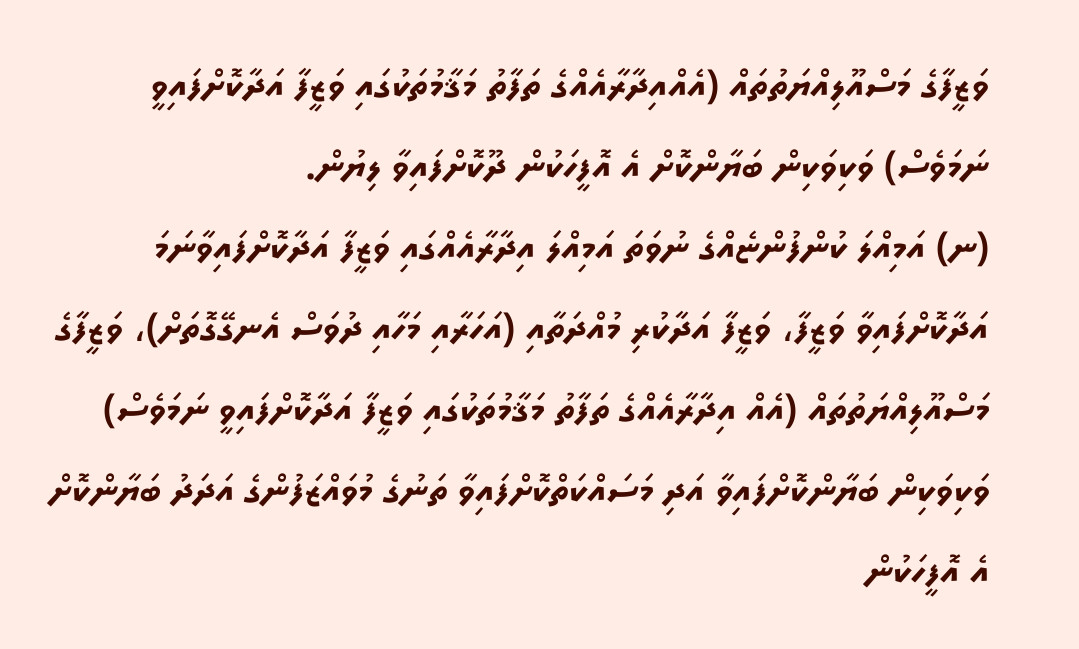ވަޒީފާގެ މަސްއޫލިއްޔަތުތައް (އެއްއިދާރާއެއްގެ ތަފާތު މަޤާމުތަކުގައި ވަޒީފާ އަދާކޮށްފައިވީ ނަމަވެސް) ވަކިވަކިން ބަޔާންކޮށް އެ އޮފީހަކުން ދޫކޮށްފައިވާ ލިޔުން.
(ނ) އަމިއްލަ ކުންފުންޏެއްގެ ނުވަތަ އަމިއްލަ އިދާރާއެއްގައި ވަޒީފާ އަދާކޮށްފައިވާނަމަ އަދާކޮށްފައިވާ ވަޒީފާ، ވަޒީފާ އަދާކުރި މުއްދަތާއި (އަހަރާއި މަހާއި ދުވަސް އެނގޭގޮތަށް)، ވަޒީފާގެ މަސްއޫލިއްޔަތުތައް (އެއް އިދާރާއެއްގެ ތަފާތު މަޤާމުތަކުގައި ވަޒީފާ އަދާކޮށްފައިވީ ނަމަވެސް) ވަކިވަކިން ބަޔާންކޮށްފައިވާ އަދި މަސައްކަތްކޮށްފައިވާ ތަނުގެ މުވައްޒަފުންގެ އަދަދު ބަޔާންކޮށް އެ އޮފީހަކުން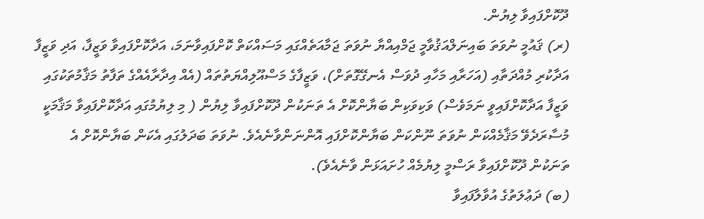ދޫކޮށްފައިވާ ލިޔުން.
(ރ) ޤައުމީ ނުވަތަ ބައިނަލްއަޤުވާމީ ޖަމްއިއްޔާ ނުވަތަ ޖަމާއަތެއްގައި މަސައްކަތް ކޮށްފައިވާނަމަ، އަދާކޮށްފައިވާ ވަޒީފާ، އަދި ވަޒީފާ އަދާކުރި މުއްދަތާއި (އަހަރާއި މަހާއި ދުވަސް އެނގޭގޮތަށް)، ވަޒީފާގެ މަސްއޫލިއްޔަތުތައް (އެއް އިދާރާއެއްގެ ތަފާތު މަޤާމުތަކުގައި ވަޒީފާ އަދާކޮށްފައިވީ ނަމަވެސް) ވަކިވަކިން ބަޔާންކޮށް އެ ތަނަކުން ދޫކޮށްފައިވާ ލިޔުން ( މި ލިޔުމުގައި އަދާކޮށްފައިވާ މަޤާމަކީ މުސާރަދެވޭ މަޤާމެއްކަން ނުވަތަ ނޫންކަން ބަޔާންކޮށްފައި އޮންނަންވާނެއެވެ. ނުވަތަ ބަދަލުގައި އެކަން ބަޔާންކޮށް އެ ތަނަކުން ދޫކޮށްފައިވާ ރަސްމީ ލިޔުމެއް ހުށައަޅަން ވާނެއެވެ).
(ބ) ދަޢުލަތުގެ އުވާލާފައިވާ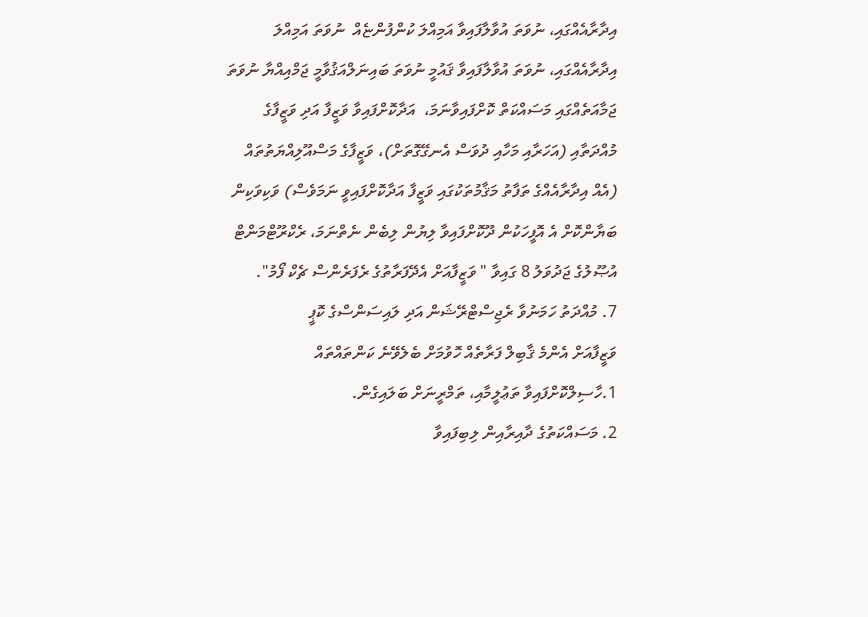އިދާރާއެއްގައި، ނުވަތަ އުވާލާފައިވާ އަމިއްލަ ކުންފުންޏެއް  ނުވަތަ އަމިއްލަ އިދާރާއެއްގައި، ނުވަތަ އުވާލާފައިވާ ޤައުމީ ނުވަތަ ބައިނަލްއަޤުވާމީ ޖަމްއިއްޔާ ނުވަތަ ޖަމާއަތެއްގައި މަސައްކަތް ކޮށްފައިވާނަމަ،  އަދާކޮށްފައިވާ ވަޒީފާ އަދި ވަޒީފާގެ މުއްދަތާއި (އަހަރާއި މަހާއި ދުވަސް އެނގޭގޮތަށް)، ވަޒީފާގެ މަސްއޫލިއްޔަތުތައް (އެއް އިދާރާއެއްގެ ތަފާތު މަޤާމުތަކުގައި ވަޒީފާ އަދާކޮށްފައިވީ ނަމަވެސް) ވަކިވަކިން ބަޔާންކޮށް އެ އޮފީހަކުން ދޫކޮށްފައިވާ ލިޔުން ލިބެން ނެތްނަމަ، ރެކްރޫޓްމަންޓް އުޞޫލުގެ ޖަދުވަލު 8 ގައިވާ " ވަޒީފާއަށް އެދޭފަރާތުގެ ރެފަރެންސް ޗެކް ފޯމު".
7. މުއްދަތު ހަމަނުވާ ރެޖިސްޓްރޭޝަން އަދި ލައިސަންސްގެ ކޮޕީ
ވަޒީފާއަށް އެންމެ ޤާބިލް ފަރާތެއް ހޮވުމަށް ބެލެވޭނެ ކަންތައްތައް
1.ހާސިލްކޮށްފައިވާ ތަޢުލީމާއި، ތަމްރީނަށް ބަލައިގެން.
2. މަސައްކަތުގެ ދާއިރާއިން ލިބިފައިވާ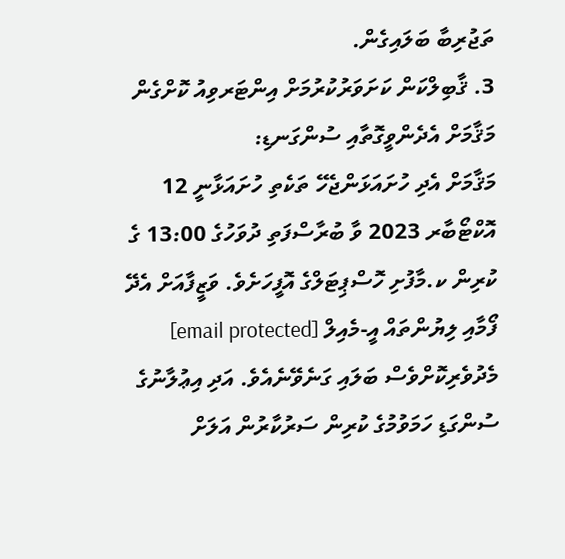ތަޖުރިބާ ބަލައިގެން.
3. ޤާބިލްކަން ކަށަވަރުކުރުމަށް އިންޓަރވިއު ކޮށްގެން
މަޤާމަށް އެދެންވީގޮތާއި ސުންގަނޑި:
މަޤާމަށް އެދި ހުށައަޅަންޖެހޭ ތަކެތި ހުށައަޅާނީ 12 އޮކްޓޯބާރ 2023 ވާ ބުރާސްފަތި ދުވަހުގެ 13:00 ގެ ކުރިން ކ.މާފުށި ހޮސްޕިޓަލްގެ އޮފީހަށެވެ. ވަޒީފާއަށް އެދޭ ފޯމާއި ލިޔުންތައް އީ-މެއިލް [email protected]   މެދުވެރިކޮށްވެސް ބަލައި ގަނެވޭނެއެވެ. އަދި އިޢުލާނުގެ ސުންގަޑި ހަމަވުމުގެ ކުރިން ސަރުކާރުން އަލަށް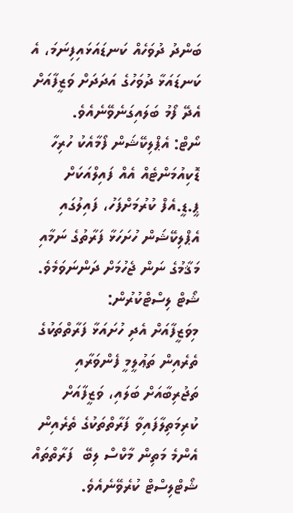ބަންދު ދުވަހެއް ކަނޑައަޅައިފިނަމަ، އެ ކަނޑައަޅާ ދުވަހުގެ އަދަދަށް ވަޒީފާއަށް އެދޭ ފޯމު ބަލައިގަނެވޭނެއެވެ.
ނޯޓް: އެޕްލިކޭޝަން ފޯމާއެކު ހުރިހާ ޑޮކިއުމަންޓެއް އެއް ފައިލްއަކަށް ޕީ.ޑީ.އެފް ކުރުމަށްފަހު، ފައިލުގައި އެޕްލިކޭޝަން ހުށަހަޅާ ފަރާތުގެ ނަމާއި މަޤާމުގެ ނަން ޖެހުމަށް ދަންނަވަމެވެ.
ޝޯޓް ލިސްޓްކުރުން:
މިވަޒީފާއަށް އެދި ހުށައަޅާ ފަރާތްތަކުގެ ތެރެއިން ތަޢުލީމީ ފެންވަރާއި ތަޖުރިބާއަށް ބަލައި، ވަޒީފާއަށް ކުރިމަތިލާފައިވާ ފަރާތްތަކުގެ ތެރެއިން އެންމެ މަތިން މާކްސް ލިބޭ  ފަރާތްތައް ޝޯޓްލިސްޓް ކުރެވޭނެއެވެ.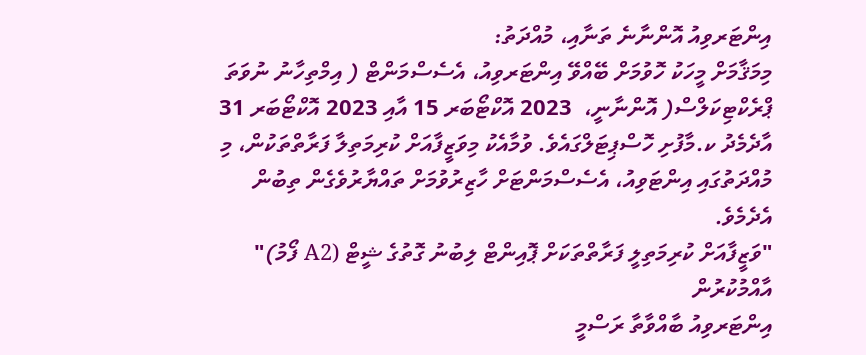އިންޓަރވިއު އޮންނާނެ ތަނާއި، މުއްދަތު:
މިމަޤާމަށް މީހަކު ހޮވުމަށް ބޭއްވޭ އިންޓަރވިއު، އެސެސްމަންޓް ( އިމްތިހާނު ނުވަތަ ޕްރެކްޓިކަލްސް( އޮންނާނީ،  2023 އޮކްޓޯބަރ 15 އާއި 2023 އޮކްޓޯބަރ 31 އާދެމެދު ކ.މާފުށި ހޮސްޕިޓަލްގައެވެ. ވުމާއެކު މިވަޒީފާއަށް ކުރިމަތިލާ ފަރާތްތަކުން، މި މުއްދަތުގައި އިންޓަވިއު، އެސެސްމަންޓަށް ހާޒިރުވުމަށް ތައްޔާރުވެގެން ތިބުން އެދެމެވެ.
"ވަޒީފާއަށް ކުރިމަތިލީ ފަރާތްތަކަށް ޕޮއިންޓް ލިބުނު ގޮތުގެ ޝީޓް (A2 ފޯމު)" އާއްމުކުރުން
އިންޓަރވިއު ބާއްވާތާ ރަސްމީ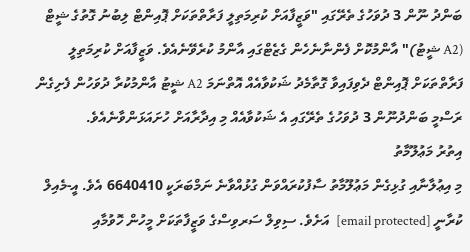ބަންދު ނޫން 3 ދުވަހުގެ ތެރޭގައި "ވަޒީފާއަށް ކުރިމަތިލީ ފަރާތްތަކަށް ޕޮއިންޓް ލިބުނު ގޮތުގެ ޝީޓް (A2 ޝީޓު)" އާންމުކޮށް ފެންނާނެހެން ގެޒެޓްގައި އާންމު ކުރެވޭނެއެވެ. ވަޒީފާއަށް ކުރިމަތިލީ ފަރާތްތަކަށް ޕޮއިންޓް ދެވިފައިވާ ގޮތާމެދު ޝަކުވާއެއް އޮތްނަމަ A2 ޝީޓު އާންމުކުރާ ދުވަހުން ފެށިގެން ރަސްމީ ބަންދުނޫން 3 ދުވަހުގެ ތެރޭގައި އެ ޝަކުވާއެއް މި އިދާރާއަށް ހުށައަޅަންވާނެއެވެ.
އިތުރު މަޢުލޫމާތު
މި އިޢުލާނާއި ގުޅިގެން މަޢުލޫމާތު ސާފުކުރައްވަން ގުޅުއްވާނެ ނަމްބަރަކީ 6640410 އެވެ. އީ-މެއިލް ކުރާނީ [email protected]  އަށެވެ. ސިވިލް ސަރވިސްގެ ވަޒީފާތަކަށް މީހުން ހޮވުމާއި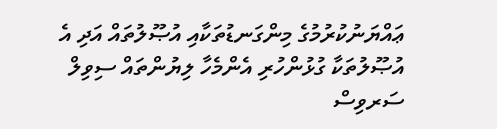ޢައްޔަނުކުރުމުގެ މިންގަނޑުތަކާއި އުޞޫލުތައް އަދި އެ އުޞޫލުތަކާ ގުޅުންހުރި އެންމެހާ ލިޔުންތައް ސިވިލް ސަރވިސް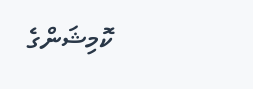ކޮމިޝަންގެ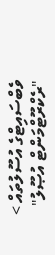ވެބްސައިޓްގެ އުސޫލުތައް > "ރެކްރޫޓްމަންޓް އުޞޫލު"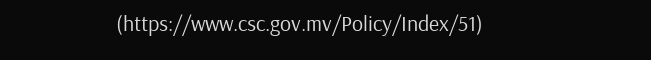(https://www.csc.gov.mv/Policy/Index/51)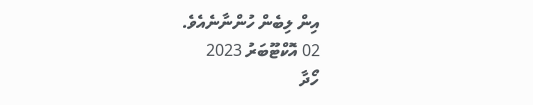އިން ލިބެން ހުންނާނެއެވެ.
02 އޮކްޓޫބަރު 2023
ހޯދާ